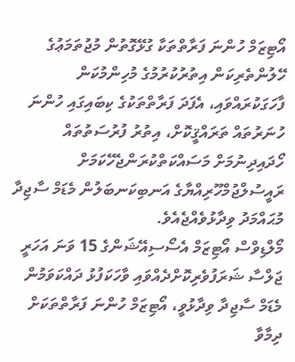އޯޓިޒަމް ހުންނަ ފަރާތްތަކާ ގުޅޭގޮތުން މުޖުތަމަޢުގެ ހޭލުންތެރިކަން އިތުރުކުރުމުގެ މުހިންމުކަން ފާހަގަކުރައްވައި، އެފަދަ ފަރާތްތަކުގެ ކިބައިގައި ހުންނަ ހުނަރުތައް ތަރައްޤީކޮށް، އިތުރު ފުރުސަތުތައް ހޯދައިދިނުމަށް މަސައްކަތްކުރަންޖެހޭކަމަށް ރައީސުލްޖުމްހޫރިއްޔާގެ އަނބިކަނބަލުން މެޑަމް ސާޖިދާ މުޙައްމަދު ވިދާޅުވެއްޖެއެވެ.
މޯލްޑިވްސް އޯޓިޒަމް އެސޯސިއޭޝަންގެ 15 ވަނަ އަހަރީ ޖަލްސާ ޝަރަފުވެރިކޮށްދެއްވައި ވާހަކަފުޅު ދައްކަވަމުން މެޑަމް ސާޖިދާ ވިދާޅުވީ، އޯޓިޒަމް ހުންނަ ފަރާތްތަކަށް ދިމާވާ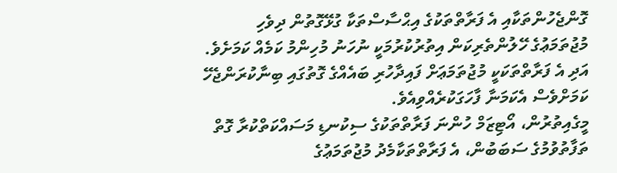ގޮންޖެހުންތަކާއި އެ ފަރާތްތަކުގެ އިޙްސާސްތަކާ ގުޅޭގޮތުން ދިވެހި މުޖުތަމަޢުގެ ހޭލުންތެރިކަން އިތުރުކުރުމަކީ ނުހަނު މުހިންމު ކަމެއް ކަމަށެވެ. އަދި އެ ފަރާތްތަކަކީ މުޖުތަމަޢަށް ފައިދާހުރި ބައެއްގެ ގޮތުގައި ބިނާކުރަންޖެހޭ ކަމަށްވެސް އެކަމަނާ ފާހަގަކުރެއްވިއެވެ.
މީގެއިތުރުން، އޯޓިޒަމް ހުންނަ ފަރާތްތަކުގެ ސިކުނޑި މަސައްކަތްކުރާ ގޮތް ތަފާތުވުމުގެ ސަބަބުން، އެ ފަރާތްތަކާމެދު މުޖުތަމަޢުގެ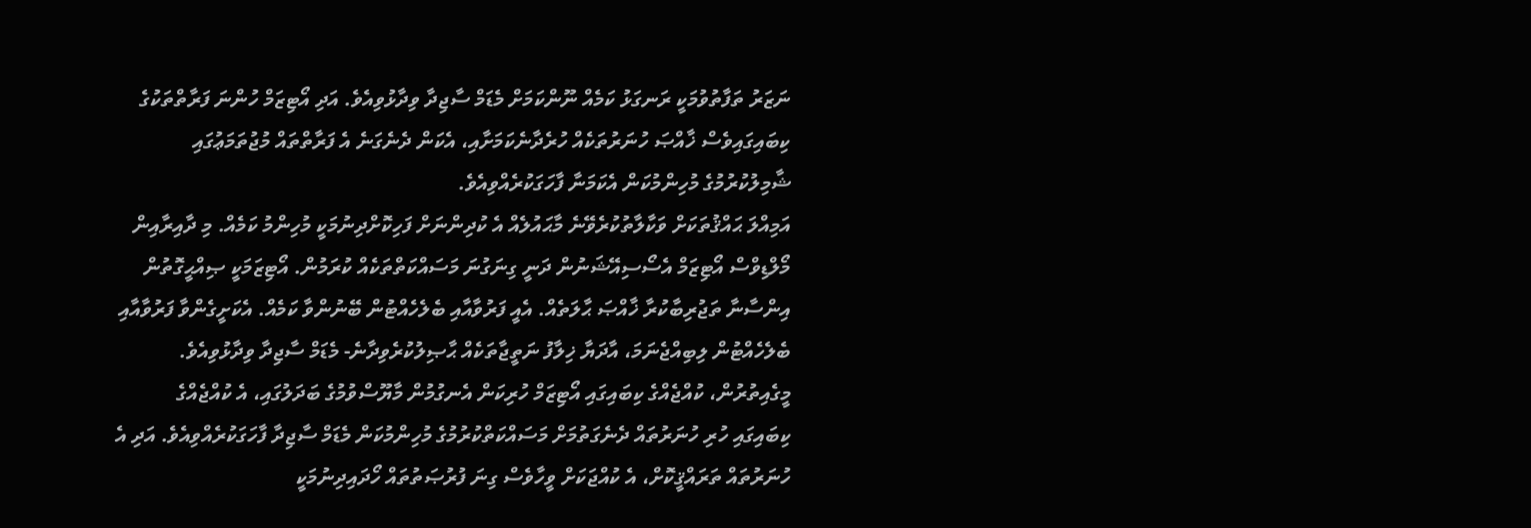ނަޒަރު ތަފާތުވުމަކީ ރަނގަޅު ކަމެއް ނޫންކަމަށް މެޑަމް ސާޖިދާ ވިދާޅުވިއެވެ. އަދި އޯޓިޒަމް ހުންނަ ފަރާތްތަކުގެ ކިބައިގައިވެސް ޚާއްޞަ ހުނަރުތަކެއް ހުރެދާނެކަމަށާއި، އެކަން ދެނެގަނެ އެ ފަރާތްތައް މުޖުތަމަޢުގައި ޝާމިލުކުރުމުގެ މުހިންމުކަން އެކަމަނާ ފާހަގަކުރެއްވިއެވެ.
އަމިއްލަ ޙައްޤުތަކަށް ވަކާލާތުކުރެވޭނެ މާޙައުލެއް އެ ކުދިންނަށް ފަހިކޮށްދިނުމަކީ މުހިންމު ކަމެއް. މި ދާއިރާއިން މޯލްޑިވްސް އޯޓިޒަމް އެސޯސިއޭޝަނުން ދަނީ ގިނަގުނަ މަސައްކަތްތަކެއް ކުރަމުން. އޯޓިޒަމަކީ ޞިއްޙީގޮތުން އިންސާނާ ތަޖުރިބާކުރާ ޚާއްޞަ ޙާލަތެއް. އެއީ ފަރުވާއާއި ބެލެހެއްޓުން ބޭނުންވާ ކަމެއް. އެކަށީގެންވާ ފަރުވާއާއި ބެލެހެއްޓުން ލިބިއްޖެނަމަ، އާދަޔާ ޚިލާފު ނަތީޖާތަކެއް ޙާޞިލުކުރެވިދާނެ- މެޑަމް ސާޖިދާ ވިދާޅުވިއެވެ.
މީގެއިތުރުން، ކުއްޖެއްގެ ކިބައިގައި އޯޓިޒަމް ހުރިކަން އެނގުމުން މާޔޫސްވުމުގެ ބަދަލުގައި، އެ ކުއްޖެއްގެ ކިބައިގައި ހުރި ހުނަރުތައް ދެނެގަތުމަށް މަސައްކަތްކުރުމުގެ މުހިންމުކަން މެޑަމް ސާޖިދާ ފާހަގަކުރެއްވިއެވެ. އަދި އެ ހުނަރުތައް ތަރައްޤީކޮށް، އެ ކުއްޖަކަށް ވީހާވެސް ގިނަ ފުރުޞަތުތައް ހޯދައިދިނުމަކީ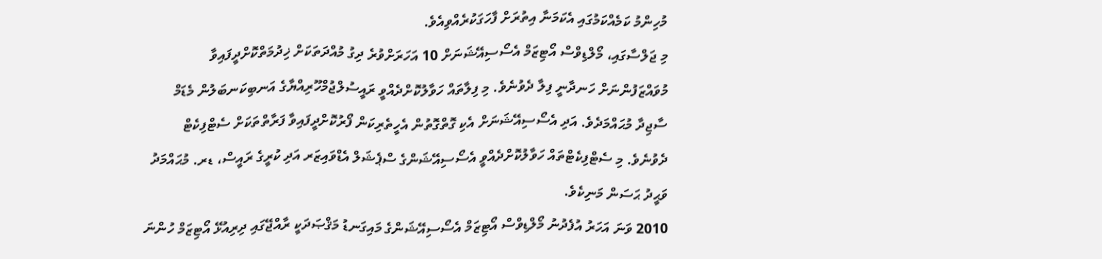މުހިންމު ކަމެއްކަމުގައި އެކަމަނާ އިތުރަށް ފާހަގަކުރެއްވިއެވެ.
މި ޖަލްސާގައި، މޯލްޑިވްސް އޯޓިޒަމް އެސޯސިއޭޝަނަށް 10 އަހަރަށްވުރެ ދިގު މުއްދަތަކަށް ޚިދުމަތްކޮށްދީފައިވާ މުވައްޒަފުންނަށް ހަނދާނީ ފިލާ ދެވުނެވެ. މި ފިލާތައް ހަވާލުކޮށްދެއްވީ ރައީސުލްޖުމްހޫރިއްޔާގެ އަނބިކަނބަލުން މެޑަމް ސާޖިދާ މުޙައްމަދެވެ. އަދި އެސޯސިއޭޝަނަށް އެކި ގޮތްގޮތުން އެހީތެރިކަން ފޯރުކޮށްދީފައިވާ ފަރާތްތަކަށް ސެޓްފިކެޓް ދެވުނެވެ. މި ސެޓްފިކެޓްތައް ހަވާލުކޮށްދެއްވީ އެސޯސިއޭޝަންގެ ސްޕެޝަލް އެޑްވައިޒަރ އަދި ކުރީގެ ރައީސް، ޑރ. މުޙައްމަދު ވަޙީދު ޙަސަން މަނިކެވެ.
2010 ވަނަ އަހަރު އުފެދުނު މޯލްޑިވްސް އޯޓިޒަމް އެސޯސިއޭޝަންގެ މައިގަނޑު މަޤްޞަދަކީ ރާއްޖޭގައި ދިރިއުޅޭ އޯޓިޒަމް ހުންނަ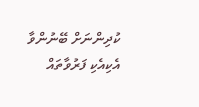ކުދިންނަށް ބޭނުންވާ އެކިއެކި ފަރުވާތައް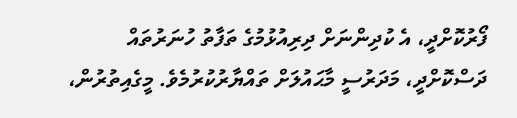ފޯރުކޮށްދީ، އެ ކުދިންނަށް ދިރިއުޅުމުގެ ތަފާތު ހުނަރުތައް ދަސްކޮށްދީ، މަދަރުސީ މާޙައުލަށް ތައްޔާރުކުރުމެވެ. މީގެއިތުރުން،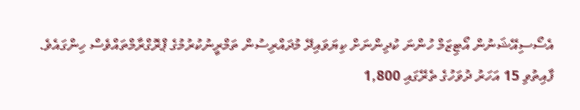އެސޯސިއޭޝަނުން އޯޓިޒަމް ހުންނަ ކުދިންނަށް ކިޔަވައިދޭ މުދައްރިސުން ތަމްރީނުކުރުމުގެ ޕްރޮގްރާމްތައްވެސް ހިންގައެވެ.
ފާއިތުވި 15 އަހަރު ދުވަހުގެ ތެރޭގައި 1,800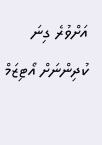އަށްވުރެ ގިނަ ކުދިންނަށް އޯޓިޒަމް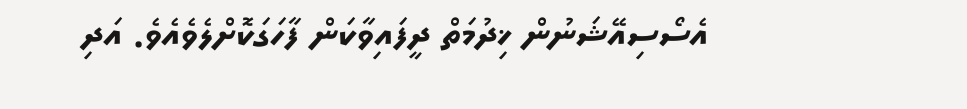އެސޯސިއޭޝަނުން ޚިދުމަތް ދީފައިވާކަން ފާހަގަކޮށްލެވެއެވެ. އަދި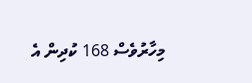މިހާރުވެސް 168 ކުދިން އެ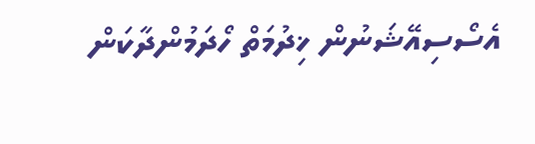އެސޯސިއޭޝަނުން ޚިދުމަތް ހޯދަމުންދާކަން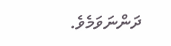ދަންނަވަމެވެ.